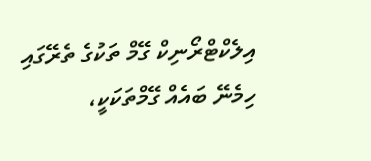އިލެކްޓްރޯނިކް ގޭމް ތަކުގެ ތެރޭގައި ހިމެނޭ ބައެއް ގޭމްތަކަކީ،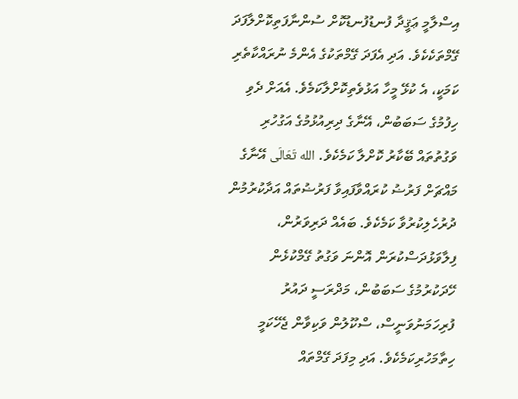އިސްލާމީ ޢަޤީދާ ފުނޑުފުނޑުކޮށް ސުންނާފަތިކޮށްލާފަދަ ގޭމްތަކެކެވެ. އަދި އެފަދަ ގޭމްތަކުގެ އެންމެ ނުރައްކާތެރި ކަމަކީ، އެ ކުޅޭ މީހާ އަޅުވެތިކޮށްލާކަމެވެ. އެއަށް ދެވި ހިފުމުގެ ސަބަބުން، އޭނާގެ ދިރިއުޅުމުގެ އަގުހުރި ވަގުތުތައް ބޭކާރު ކޮށްލާ ކަމެކެވެ. الله تَعَالَى އޭނާގެ މައްޗަށް ފަރުޟު ކުރައްވާފައިވާ ފަރުޟުތައް އަދާކުރުމުން ދުރުހެލިކުރުވާ ކަމެކެވެ. ބައެއް ދަރިވަރުން، ފިލާވަޅުދަސްކުރަން އޮންނަ ވަގުތު ގޭމްކުޅެން ހޭދަކުރުމުގެ ސަބަބުން، މަދްރަސީ ދައުރު ފުރިހަމަނުވަނީސް، ސްކޫލުން ވަކިވާން ޖެހޭކަމީ ހިތާމަހުރިކަމެކެވެ. އަދި މިފަދަ ގޭމްތައް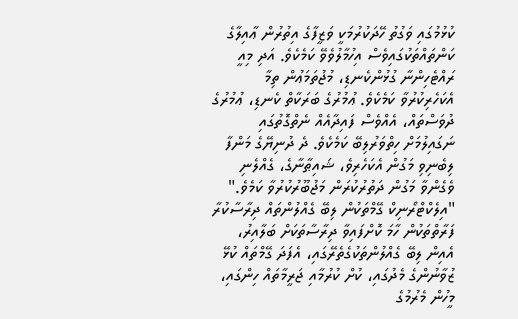ކުޅުމުގައި ވަގުތު ހޭދަކުރުމަކީ ވަޒީފާގެ އިތުރުން ޢާއިލާގެ ކަންތައްތަކުގައިވެސް އިހުމާލުވެވޭ ކަމެކެވެ. އަދި މިއީ ރައްޓެހިންނާ ގުޅުންކެނޑި، މުޖުތަމަޢުން ތިމާ އެކަހެރިކުރުވާ ކަމެކެވެ. ޢުމުރުގެ ބަރަކާތް ކެނޑި، ޢުމުރުގެ ދުވަސްތައް، އެއްވެސް ފައިދާއެއް ނެތްގޮތުގައި ނަގައިލުމަށް ހިތްވަރުލިބޭ ކަމެކެވެ. ދެ ދުނިޔޭގެ މަންފާ ލިބެނިވި މަގުން އެކަހެރިވެ، ޝައިޠާނާގެ، ގެއްލެނި ވެގެންވާ މަގުން ދަތުރުކުރަން މަޖުބޫރުކުރުވާ ކަމެވެ."
"އިލެކްޓްރޯނިކް ގޭމްތަކުން ލިބޭ ގެއްލުންތައް ދިރާސާކުރާ ފަރާތްތަކުން ހާމަ ކޮށްފައިވާ ދިރާސާތަކަށް ބަލާއިރު، އެއިން ލިބޭ ގެއްލުންތަކުގެތެރޭގައި، އެފަދަ ގޭމްތައް ކުޅޭ ޒުވާނުންގެ މެދުގައި، ކުށް ކުރުމާއި ޖަރީމާތައް ހިންގައި، މީހުން މެރުމުގެ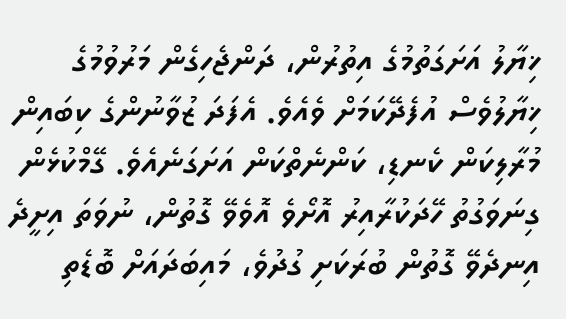ޚިޔާލު އަށަގަތުމުގެ އިތުރުން، ދަންޖެހިގެން މަރުވުމުގެ ޚިޔާލުވެސް އުފެދޭކަމަށް ވެއެވެ. އެފަދަ ޒުވާނުންގެ ކިބައިން މުރާލިކަން ކެނޑި، ކަންނެތްކަން އަށަގަނެއެވެ. ގޭމްކުޅެން ގިނަވަގުތު ހޭދަކުރާއިރު އޮށޯވެ އޮވެވޭ ގޮތުން، ނުވަތަ އިށީދެ އިނދެވޭ ގޮތުން ބުރަކަށި ގުދުވެ، މައިބަދައަށް ބޮޑެތި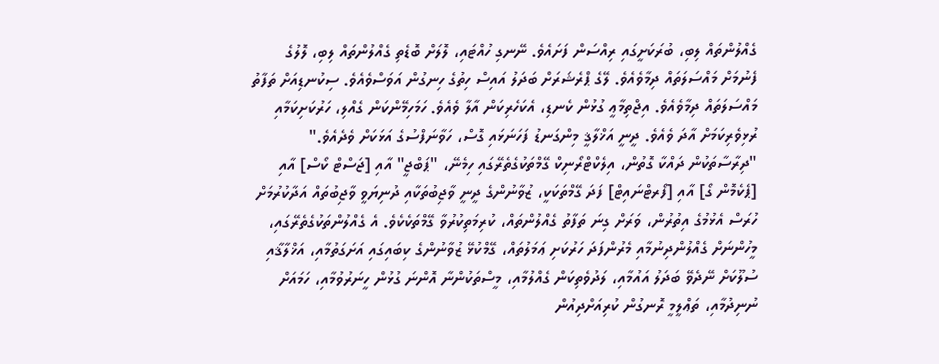ގެއްލުންތައް ލިބި، ބުރަކަށީގައި ރިއްސަން ފަށައެވެ. ނޭނގި ހުއްޓައި، ލޮލަށް ބޮޑެތި ގެއްލުންތައް ލިބި، ލޮލުގެ ފެނުމަށް މައްސަލަތައް ދިމާވެއެވެ. ލޭގެ ޕްރެޝަރަށް ބަދަލު އައިސް ހިތުގެ ހިނގުން އަވަސްވެއެވެ. ސިކުނޑިއަށް ތަފާތު މައްސަލަތައް ދިމާވެއެވެ. އިޖްތިމާޢީ ގުޅުން ކެނޑި، އެކަހެރިކަން އާލާ ވެއެވެ. ހަމަހިމޭންކަން ގެއްލި، ހަރުކަށިކަމާއި ރުޅިވެރިކަމަށް އާދަ ވެއެވެ. ދީނީ އަޚްލާޤީ މިންގަނޑު ފަހަނަޅައި ގޮސް، ހަވާނަފްސުގެ އަޅަކަށް ވެދެއެވެ."
"ދިރާސާތަކުން ދައްކާ ގޮތުން، އިލެކްޓްރޯނިކް ގޭމްތަކުގެތެރޭގައި ހިމެނޭ، "ޕަބްޖީ" އާއި [ޖަސްޓް ކޯސް] އާއި [ޕެކެމޮން ގޯ] އާއި [ފޯރޓްނައިޓް] ފަދަ ގޭމްތަކަކީ، ޒުވާނުންގެ ދީނީ ވާޖިބުތަކާއި ދުނިޔަވީ ވާޖިބުތައް އަދާކުރުމަށް ހުރަސް އެޅުމުގެ އިތުރުން، ވަރަށް ގިނަ ތަފާތު ގެއްލުންތައް، ކުރިމަތިކުރުވާ ގޭމްތަކެކެވެ. އެ ގެއްލުންތަކުގެތެރޭގައި، މީހުންނަށް ގެއްލުންދިނުމާއި މެރުންފަދަ ހަރުކަށި ޢަމަލުތައް، ގޭމްކުޅޭ ޒުވާނުންގެ ކިބައިގައި އަށަގަތުމާއި، އަޚްލާޤާއި ސުލޫކަށް ނޭދެވޭ ބަދަލު އައުމާއި، ލަދުވެތިކަން ގެއްލުމާއި، މީސްތަކުންނާ އޮންނަ ގުޅުން ހީނަރުވުމާއި، ހަމައަށް ނުނިދުމާއި، ތަޢްލީމީ ރޮނގުން ކުރިއަށްދިއުން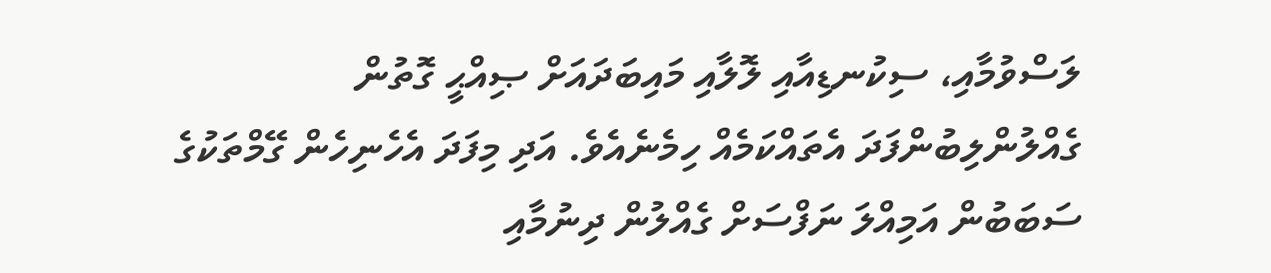ލަސްވުމާއި، ސިކުނޑިއާއި ލޮލާއި މައިބަދައަށް ޞިއްޙީ ގޮތުން ގެއްލުންލިބުންފަދަ އެތައްކަމެއް ހިމެނެއެވެ. އަދި މިފަދަ އެހެނިހެން ގޭމްތަކުގެ ސަބަބުން އަމިއްލަ ނަފްސަށް ގެއްލުން ދިނުމާއި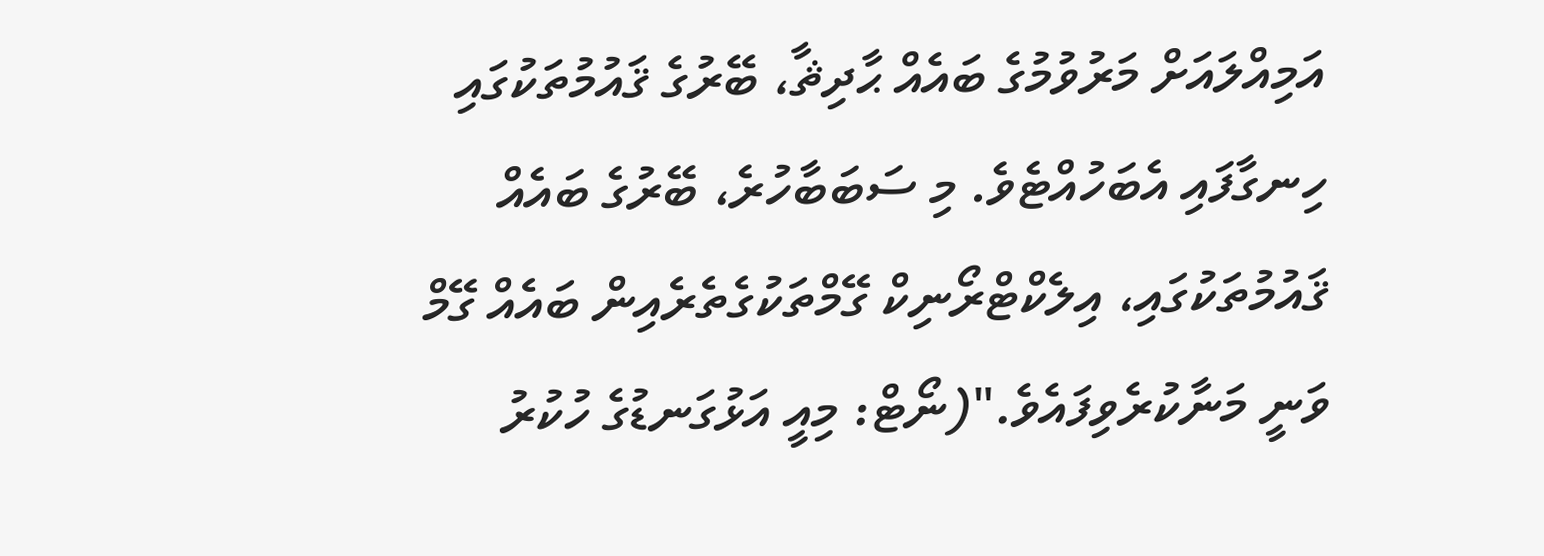އަމިއްލައަށް މަރުވުމުގެ ބައެއް ޙާދިޘާ، ބޭރުގެ ޤައުމުތަކުގައި ހިނގާފައި އެބަހުއްޓެވެ. މި ސަބަބާހުރެ، ބޭރުގެ ބައެއް ޤައުމުތަކުގައި، އިލެކްޓްރޯނިކް ގޭމްތަކުގެތެރެއިން ބައެއް ގޭމް ވަނީ މަނާކުރެވިފައެވެ."(ނޯޓް: މިއީ އަޅުގަނޑުގެ ހުކުރު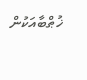ޚުޠްބާއަކުން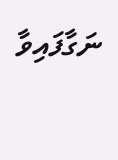ނަގާފައިވާ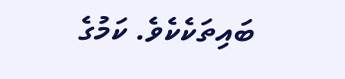ބައިތަކެކެވެ. ކަމުގެ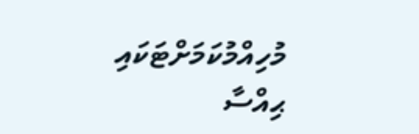މުހިއްމުކަމަށްޓަކައި ޙިއްސާ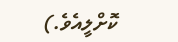ކޮށްލީއެވެ.)